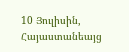10 Յուլիսին, Հայաստանեայց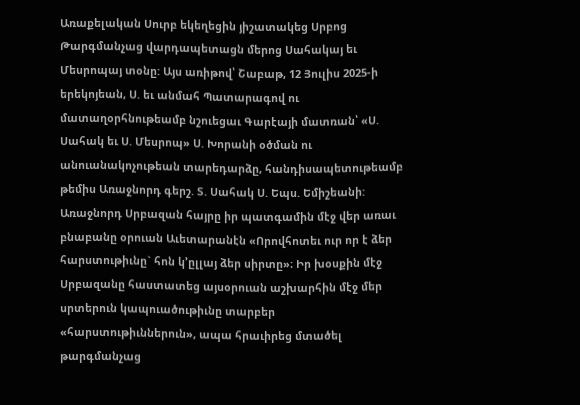Առաքելական Սուրբ եկեղեցին յիշատակեց Սրբոց Թարգմանչաց վարդապետացն մերոց Սահակայ եւ Մեսրոպայ տօնը: Այս առիթով՝ Շաբաթ, 12 Յուլիս 2025-ի երեկոյեան, Ս. եւ անմահ Պատարագով ու մատաղօրհնութեամբ նշուեցաւ Գարէայի մատռան՝ «Ս. Սահակ եւ Ս. Մեսրոպ» Ս. Խորանի օծման ու անուանակոչութեան տարեդարձը, հանդիսապետութեամբ թեմիս Առաջնորդ գերշ. Տ. Սահակ Ս. Եպս. Եմիշեանի: Առաջնորդ Սրբազան հայրը իր պատգամին մէջ վեր առաւ բնաբանը օրուան Աւետարանէն «Որովհոտեւ ուր որ է ձեր հարստութիւնը` հոն կ՚ըլլայ ձեր սիրտը»։ Իր խօսքին մէջ Սրբազանը հաստատեց այսօրուան աշխարհին մէջ մեր սրտերուն կապուածութիւնը տարբեր «հարստութիւններուն», ապա հրաւիրեց մտածել թարգմանչաց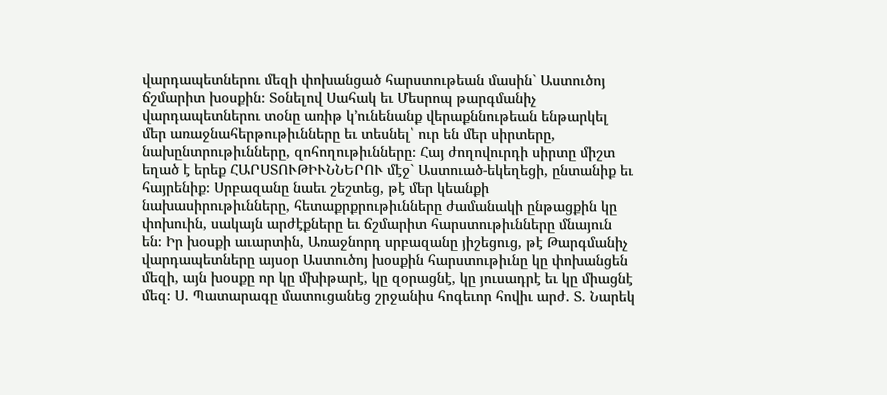վարդապետներու մեզի փոխանցած հարստութեան մասին` Աստուծոյ ճշմարիտ խօսքին։ Տօնելով Սահակ եւ Մեսրոպ թարգմանիչ վարդապետներու տօնը առիթ կ՚ունենանք վերաքննութեան ենթարկել մեր առաջնահերթութիւնները եւ տեսնել՝ ուր են մեր սիրտերը, նախընտրութիւնները, զոհողութիւնները։ Հայ ժողովուրդի սիրտը միշտ եղած է երեք ՀԱՐՍՏՈՒԹԻՒՆՆԵՐՈՒ մէջ` Աստուած-եկեղեցի, ընտանիք եւ հայրենիք։ Սրբազանը նաեւ շեշտեց, թէ մեր կեանքի նախասիրութիւնները, հետաքրքրութիւնները ժամանակի ընթացքին կը փոխուին, սակայն արժէքները եւ ճշմարիտ հարստութիւնները մնայուն են։ Իր խօսքի աւարտին, Առաջնորդ սրբազանը յիշեցուց, թէ Թարգմանիչ վարդապետները այսօր Աստուծոյ խօսքին հարստութիւնը կը փոխանցեն մեզի, այն խօսքը որ կը մխիթարէ, կը զօրացնէ, կը յուսադրէ եւ կը միացնէ մեզ։ Ս. Պատարագը մատուցանեց շրջանիս հոգեւոր հովիւ արժ. Տ. Նարեկ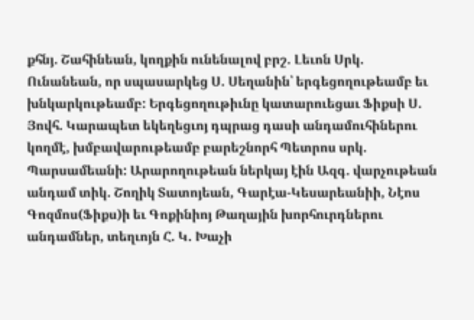քհնյ. Շահինեան, կողքին ունենալով բրշ. Լեւոն Սրկ. Ունանեան, որ սպասարկեց Ս. Սեղանին՝ երգեցողութեամբ եւ խնկարկութեամբ: Երգեցողութիւնը կատարուեցաւ Ֆիքսի Ս. Յովհ. Կարապետ եկեղեցւոյ դպրաց դասի անդամուհիներու կողմէ, խմբավարութեամբ բարեշնորհ Պետրոս սրկ. Պարսամեանի: Արարողութեան ներկայ էին Ազգ. վարչութեան անդամ տիկ. Շողիկ Տատոյեան, Գարէա-Կեսարեանիի, Նէոս Գոզմոս(Ֆիքս)ի եւ Գոքինիոյ Թաղային խորհուրդներու անդամներ, տեղւոյն Հ. Կ. Խաչի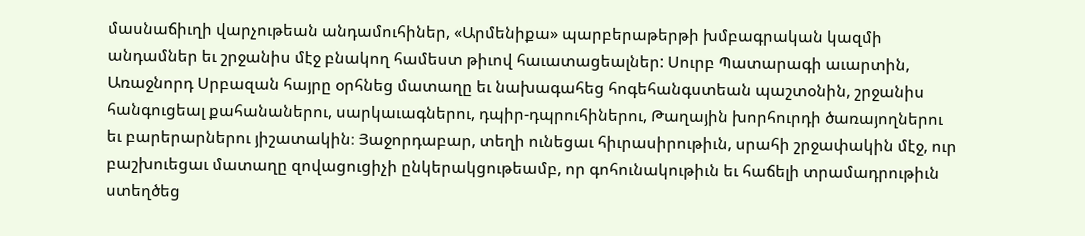մասնաճիւղի վարչութեան անդամուհիներ, «Արմենիքա» պարբերաթերթի խմբագրական կազմի անդամներ եւ շրջանիս մէջ բնակող համեստ թիւով հաւատացեալներ: Սուրբ Պատարագի աւարտին, Առաջնորդ Սրբազան հայրը օրհնեց մատաղը եւ նախագահեց հոգեհանգստեան պաշտօնին, շրջանիս հանգուցեալ քահանաներու, սարկաւագներու, դպիր-դպրուհիներու, Թաղային խորհուրդի ծառայողներու եւ բարերարներու յիշատակին։ Յաջորդաբար, տեղի ունեցաւ հիւրասիրութիւն, սրահի շրջափակին մէջ, ուր բաշխուեցաւ մատաղը զովացուցիչի ընկերակցութեամբ, որ գոհունակութիւն եւ հաճելի տրամադրութիւն ստեղծեց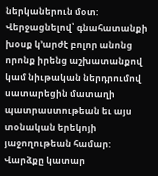ներկաներուն մօտ: Վերջացնելով՝ գնահատանքի խօսք կ՚արժէ բոլոր անոնց որոնք իրենց աշխատանքով կամ նիւթական ներդրումով սատարեցին մատաղի պատրաստութեան եւ այս տօնական երեկոյի յաջողութեան համար: Վարձքը կատար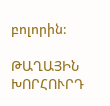բոլորին:

ԹԱՂԱՅԻՆ ԽՈՐՀՈՒՐԴ